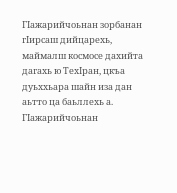ГIажарийчоьнан зорбанан гIирсаш дийцарехь, маймалш космосе дахийта дагахь ю ТехIран, цкъа дуьххьара шайн иза дан аьтто ца баьллехь а. ГIажарийчоьнан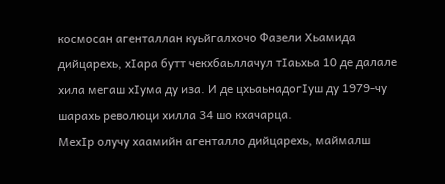космосан агенталлан куьйгалхочо Фазели Хьамида дийцарехь, хIара бутт чекхбаьллачул тIаьхьа 10 де далале хила мегаш хIума ду иза. И де цхьаьнадогIуш ду 1979-чу шарахь революци хилла 34 шо кхачарца.
МехIр олучу хаамийн агенталло дийцарехь, маймалш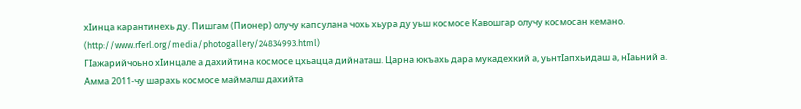хIинца карантинехь ду. Пишгам (Пионер) олучу капсулана чохь хьура ду уьш космосе Кавошгар олучу космосан кемано.
(http://www.rferl.org/media/photogallery/24834993.html)
ГIажарийчоьно хIинцале а дахийтина космосе цхьацца дийнаташ. Царна юкъахь дара мукадехкий а, уьнтIапхьидаш а, нIаьний а.
Амма 2011-чу шарахь космосе маймалш дахийта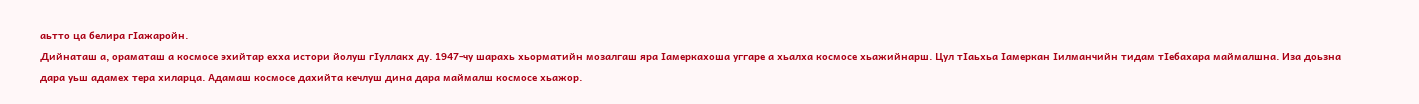аьтто ца белира гIажаройн.
Дийнаташ а, ораматаш а космосе эхийтар ехха истори йолуш гIуллакх ду. 1947-чу шарахь хьорматийн мозалгаш яра Iамеркахоша уггаре а хьалха космосе хьажийнарш. Цул тIаьхьа Iамеркан Iилманчийн тидам тIебахара маймалшна. Иза доьзна дара уьш адамех тера хиларца. Адамаш космосе дахийта кечлуш дина дара маймалш космосе хьажор.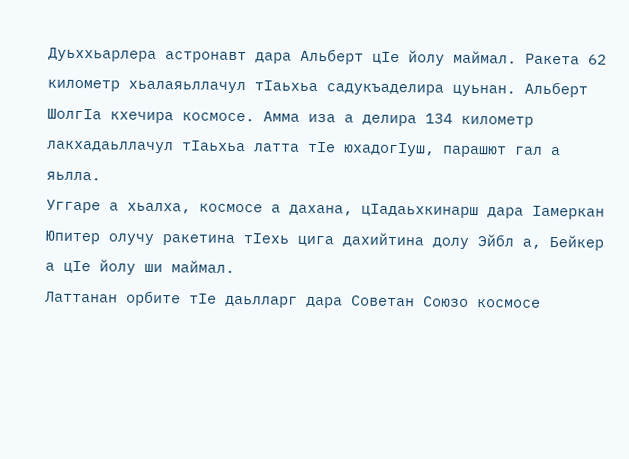Дуьххьарлера астронавт дара Альберт цIе йолу маймал. Ракета 62 километр хьалаяьллачул тIаьхьа садукъаделира цуьнан. Альберт ШолгIа кхечира космосе. Амма иза а делира 134 километр лакхадаьллачул тIаьхьа латта тIе юхадогIуш, парашют гал а яьлла.
Уггаре а хьалха, космосе а дахана, цIадаьхкинарш дара Iамеркан Юпитер олучу ракетина тIехь цига дахийтина долу Эйбл а, Бейкер а цIе йолу ши маймал.
Латтанан орбите тIе даьлларг дара Советан Союзо космосе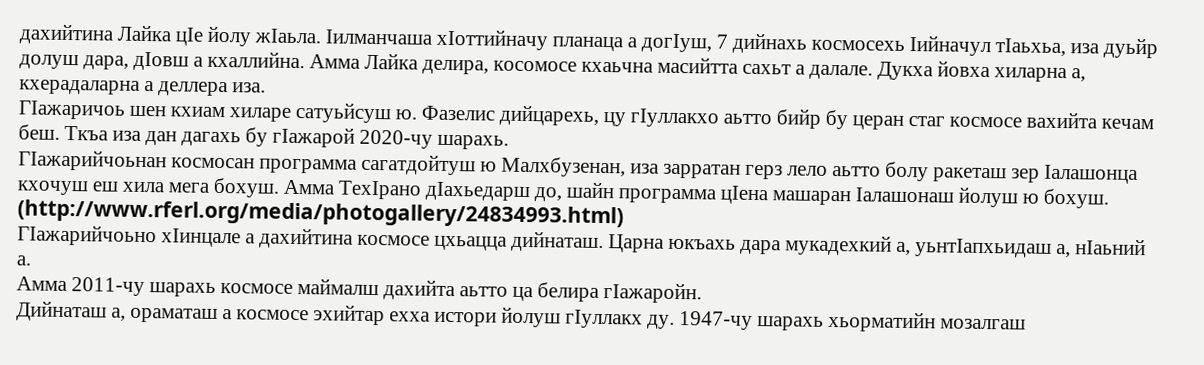дахийтина Лайка цIе йолу жIаьла. Iилманчаша хIоттийначу планаца а догIуш, 7 дийнахь космосехь Iийначул тIаьхьа, иза дуьйр долуш дара, дIовш а кхаллийна. Амма Лайка делира, косомосе кхаьчна масийтта сахьт а далале. Дукха йовха хиларна а, кхерадаларна а деллера иза.
ГIажаричоь шен кхиам хиларе сатуьйсуш ю. Фазелис дийцарехь, цу гIуллакхо аьтто бийр бу церан стаг космосе вахийта кечам беш. Ткъа иза дан дагахь бу гIажарой 2020-чу шарахь.
ГIажарийчоьнан космосан программа сагатдойтуш ю Малхбузенан, иза зарратан герз лело аьтто болу ракеташ зер Iалашонца кхочуш еш хила мега бохуш. Амма ТехIрано дIахьедарш до, шайн программа цIена машаран Iалашонаш йолуш ю бохуш.
(http://www.rferl.org/media/photogallery/24834993.html)
ГIажарийчоьно хIинцале а дахийтина космосе цхьацца дийнаташ. Царна юкъахь дара мукадехкий а, уьнтIапхьидаш а, нIаьний а.
Амма 2011-чу шарахь космосе маймалш дахийта аьтто ца белира гIажаройн.
Дийнаташ а, ораматаш а космосе эхийтар ехха истори йолуш гIуллакх ду. 1947-чу шарахь хьорматийн мозалгаш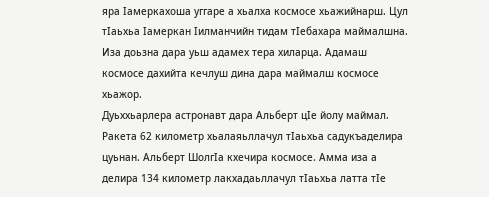яра Iамеркахоша уггаре а хьалха космосе хьажийнарш. Цул тIаьхьа Iамеркан Iилманчийн тидам тIебахара маймалшна. Иза доьзна дара уьш адамех тера хиларца. Адамаш космосе дахийта кечлуш дина дара маймалш космосе хьажор.
Дуьххьарлера астронавт дара Альберт цIе йолу маймал. Ракета 62 километр хьалаяьллачул тIаьхьа садукъаделира цуьнан. Альберт ШолгIа кхечира космосе. Амма иза а делира 134 километр лакхадаьллачул тIаьхьа латта тIе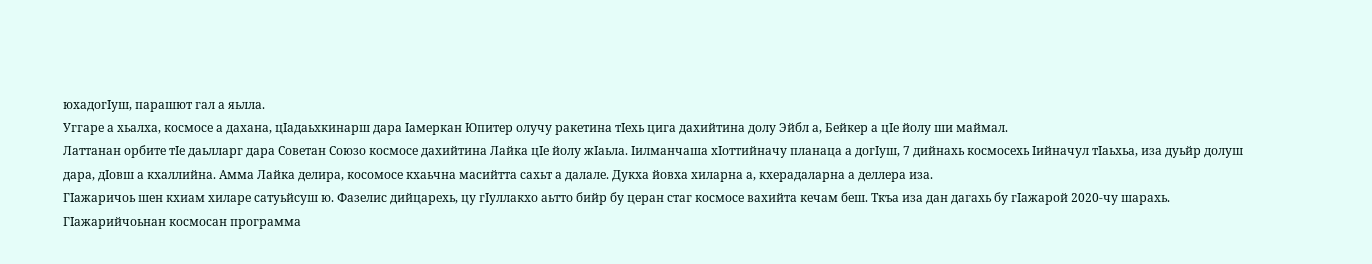юхадогIуш, парашют гал а яьлла.
Уггаре а хьалха, космосе а дахана, цIадаьхкинарш дара Iамеркан Юпитер олучу ракетина тIехь цига дахийтина долу Эйбл а, Бейкер а цIе йолу ши маймал.
Латтанан орбите тIе даьлларг дара Советан Союзо космосе дахийтина Лайка цIе йолу жIаьла. Iилманчаша хIоттийначу планаца а догIуш, 7 дийнахь космосехь Iийначул тIаьхьа, иза дуьйр долуш дара, дIовш а кхаллийна. Амма Лайка делира, косомосе кхаьчна масийтта сахьт а далале. Дукха йовха хиларна а, кхерадаларна а деллера иза.
ГIажаричоь шен кхиам хиларе сатуьйсуш ю. Фазелис дийцарехь, цу гIуллакхо аьтто бийр бу церан стаг космосе вахийта кечам беш. Ткъа иза дан дагахь бу гIажарой 2020-чу шарахь.
ГIажарийчоьнан космосан программа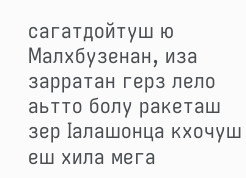сагатдойтуш ю Малхбузенан, иза зарратан герз лело аьтто болу ракеташ зер Iалашонца кхочуш еш хила мега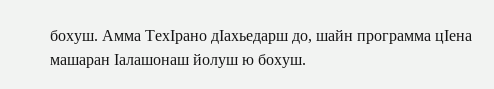бохуш. Амма ТехIрано дIахьедарш до, шайн программа цIена машаран Iалашонаш йолуш ю бохуш.